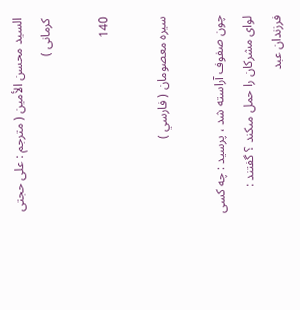السيد محسن الأمين ( مترجم : على حجتى كرمانى )

140

سيره معصومان ( فارسي )

چون صفوف آراسته شد ، پرسيد : چه كسى لواى مشركان را حمل مىكند ؟ گفتند : فرزندان عبد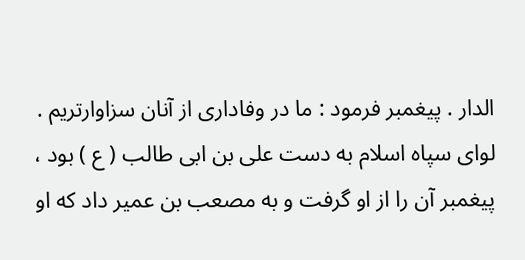الدار . پيغمبر فرمود : ما در وفادارى از آنان سزاوارتريم . لواى سپاه اسلام به دست على بن ابى طالب ( ع ) بود ، پيغمبر آن را از او گرفت و به مصعب بن عمير داد كه او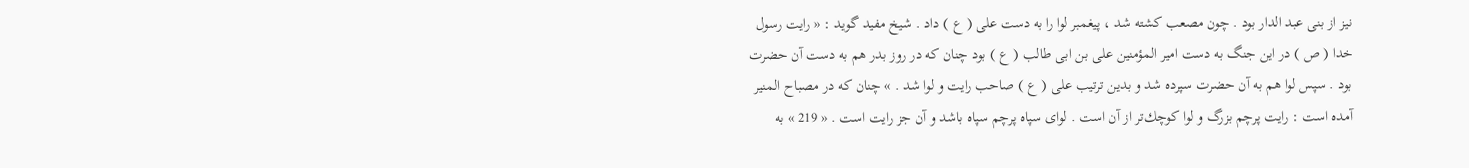نيز از بنى عبد الدار بود . چون مصعب كشته شد ، پيغمبر لوا را به دست على ( ع ) داد . شيخ مفيد گويد : « رايت رسول خدا ( ص ) در اين جنگ به دست امير المؤمنين على بن ابى طالب ( ع ) بود چنان كه در روز بدر هم به دست آن حضرت بود . سپس لوا هم به آن حضرت سپرده شد و بدين ترتيب على ( ع ) صاحب رايت و لوا شد . » چنان كه در مصباح المنير آمده است : رايت پرچم بزرگ و لوا كوچك‌تر از آن است . لواى سپاه پرچم سپاه باشد و آن جز رايت است . « 219 » به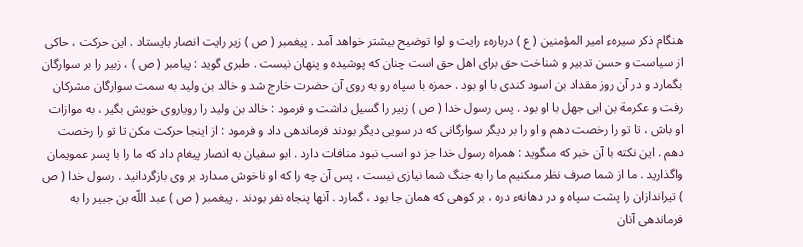هنگام ذكر سيرهء امير المؤمنين ( ع ) دربارهء رايت و لوا توضيح بيشتر خواهد آمد . پيغمبر ( ص ) زير رايت انصار بايستاد . اين حركت ، حاكى از سياست و حسن تدبير و شناخت حق براى اهل حق است چنان كه پوشيده و پنهان نيست . طبرى گويد : پيامبر ( ص ) ، زبير را بر سوارگان بگمارد و در آن روز مقداد بن اسود كندى با او بود . حمزه با سپاه رو به روى آن حضرت خارج شد و خالد بن وليد به سمت سوارگان مشركان رفت و عكرمة بن ابى جهل با او بود . پس رسول خدا ( ص ) زبير را گسيل داشت و فرمود : خالد بن وليد را روياروى خويش بگير ، به موازات او باش ، تا تو را رخصت دهم و او را بر ديگر سوارگانى كه در سويى ديگر بودند فرماندهى داد و فرمود : از اينجا حركت مكن تا تو را رخصت دهم . اين نكته با آن خبر كه مىگويد : همراه رسول خدا جز دو اسب نبود منافات دارد . ابو سفيان به انصار پيغام داد كه ما را با پسر عمويمان واگذاريد . ما از شما صرف نظر مىكنيم ما را به جنگ شما نيازى نيست ، پس آن چه را كه او ناخوش مىدارد بر وى بازگردانيد . رسول خدا ( ص ) تيراندازان را پشت سپاه و در دهانهء دره ، بر كوهى كه همان جا بود ، گمارد . آنها پنجاه نفر بودند . پيغمبر ( ص ) عبد اللّه بن جبير را به فرماندهى آنان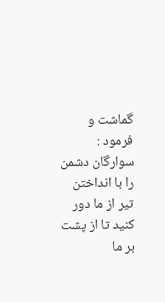گماشت و فرمود : سوارگان دشمن را با انداختن تير از ما دور كنيد تا از پشت بر ما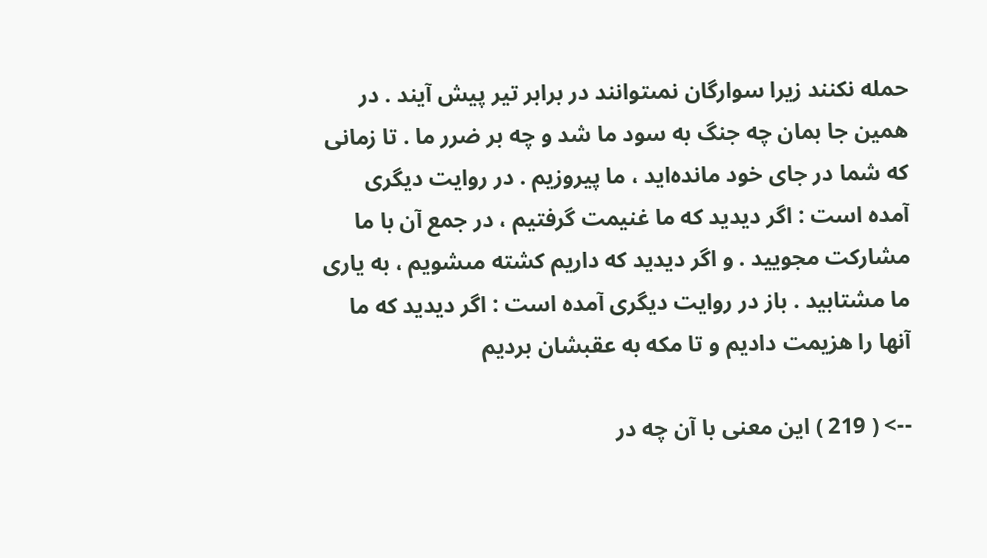حمله نكنند زيرا سوارگان نمىتوانند در برابر تير پيش آيند . در همين جا بمان چه جنگ به سود ما شد و چه بر ضرر ما . تا زمانى كه شما در جاى خود مانده‌ايد ، ما پيروزيم . در روايت ديگرى آمده است : اگر ديديد كه ما غنيمت گرفتيم ، در جمع آن با ما مشاركت مجوييد . و اگر ديديد كه داريم كشته مىشويم ، به يارى ما مشتابيد . باز در روايت ديگرى آمده است : اگر ديديد كه ما آنها را هزيمت داديم و تا مكه به عقبشان برديم

--> ( 219 ) اين معنى با آن چه در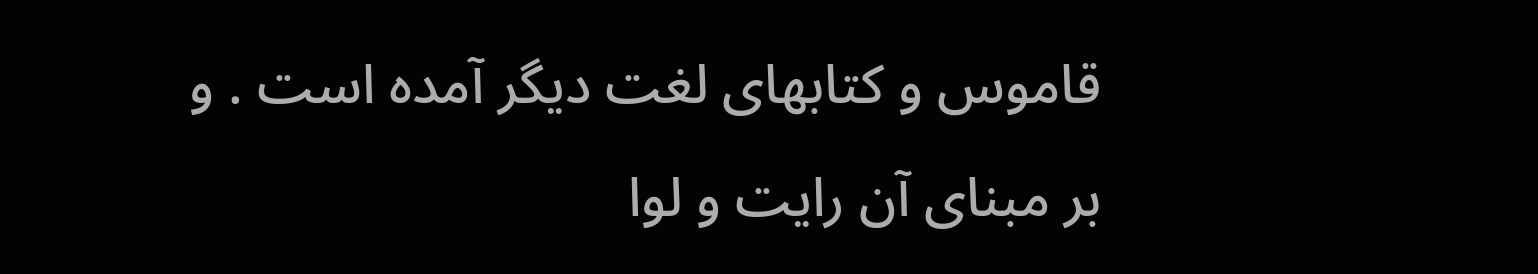قاموس و كتابهاى لغت ديگر آمده است . و بر مبناى آن رايت و لوا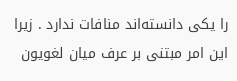را يكى دانسته‌اند منافات ندارد . زيرا اين امر مبتنى بر عرف ميان لغويون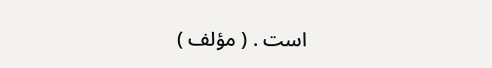است . ( مؤلف )